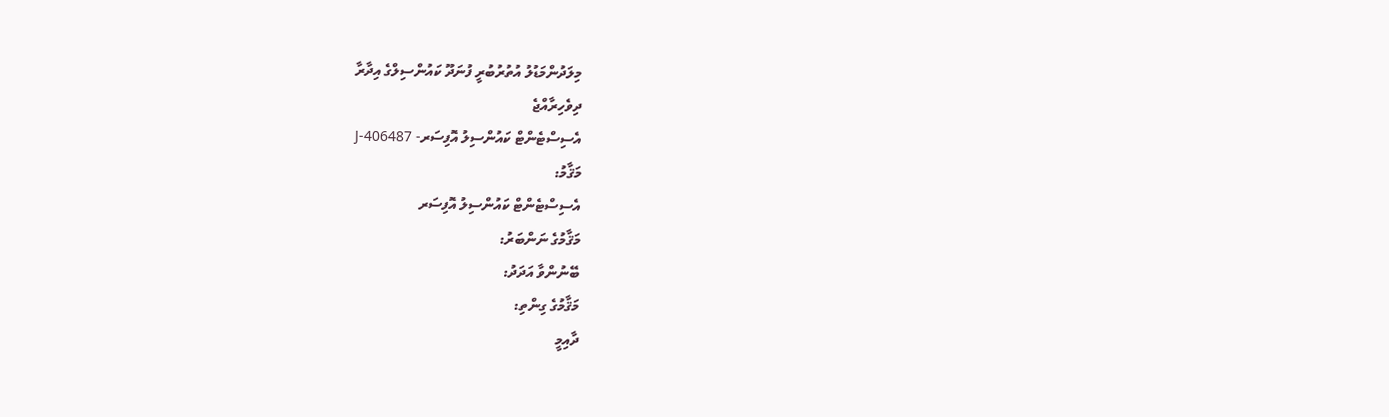މިލަދުންމަޑުލު އުތުރުބުރީ ފުނަދޫ ކައުންސިލްގެ އިދާރާ
ދިވެހިރާއްޖެ
އެސިސްޓެންޓް ކައުންސިލު އޮފިސަރ- J-406487
މަޤާމު:
އެސިސްޓެންޓް ކައުންސިލު އޮފިސަރ
މަޤާމުގެ ނަންބަރު:
ބޭނުންވާ އަދަދު:
މަޤާމުގެ ގިންތި:
ދާއިމީ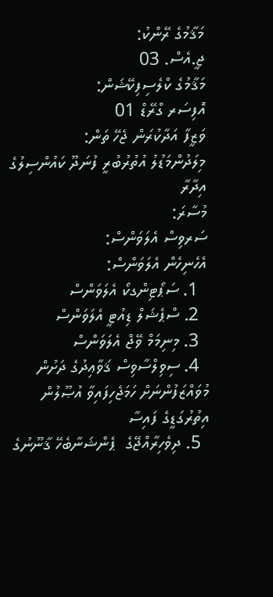މަޤާމުގެ ރޭންކު:
ޖީ.އެސް. 03
މަޤާމުގެ ކްލެސިފިކޭޝަން:
އޮފިސަރ ގްރޭޑް 01
ވަޒީފާ އަދާކުރަން ޖެހޭ ތަން:
މިލަދުންމަޑުލު އުތުރުބުރީ ފުނަދޫ ކައުންސިލުގެ އިދާރާ
މުސާރަ:
ސަރވިސް އެލަވަންސް:
އެހެނިހެން އެލަވަންސް:
  1. ސަޕޯޓިންގކޯ އެލަވަންސް
  2. ސްޕެޝަލް ޑިއުޓީ އެލަވަންސް
  3. މިނިމަމް ވޭޖް އެލަވަންސް
  4. ސިވިލްސާވިސް ޤަވާޢިދުގެ ދަށުން މުވައްޒަފުންނަށް ހަމަޖެހިފައިވާ އުޞޫލުން އިތުރުގަޑީގެ ފައިސާ
  5. ދިވެހިރާއްޖޭގެ  ޕެންޝަނާބެހޭ ޤާނޫނުގެ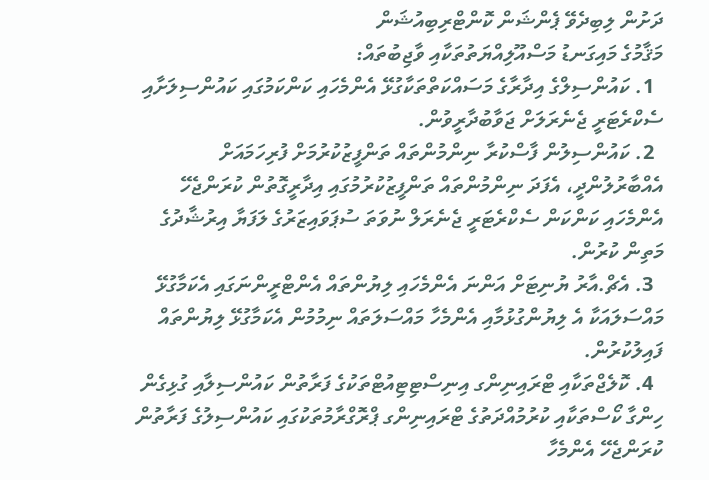ދަށުން ލިބިދެވޭ ޕެންޝަން ކޮންޓްރިބިއުޝަން
މަޤާމުގެ މައިގަނޑު މަސްއޫލިއްޔަތުތަކާއި ވާޖިބުތައް:
  1. ކައުންސިލްގެ އިދާރާގެ މަސައްކަތްތަކާގުޅޭ އެންމެހައި ކަންކަމުގައި ކައުންސިލަށާއި ސެކްރެޓަރީ ޖެނެރަލަށް ޖަވާބުދާރީވުން.
  2. ކައުންސިލުން ފާސްކުރާ ނިންމުންތައް ތަންފީޒުކުރުމަށް ފުރިހަމައަށް އެއްބާރުލުންދީ، އެފަދަ ނިންމުންތައް ތަންފީޒުކުރުމުގައި އިދާރީގޮތުން ކުރަންޖެހޭ އެންމެހައި ކަންކަން ސެކްރެޓަރީ ޖެނެރަލް ނުވަތަ ސުޕަވައިޒަރުގެ ލަފަޔާ އިރުޝާދުގެ މަތިން ކުރުން.
  3. އެޗް.އާރު ޔުނިޓަށް އަންނަ އެންމެހައި ލިޔުންތައް އެންޓްރީންނަގައި އެކަމާގުޅޭ މައްސަލައަކާ އެ ލިޔުންގުޅުމާއި އެންމެހާ މައްސަލަތައް ނިމުމުން އެކަމާގުޅޭ ލިޔުންތައް ފައިލުކުރުން.
  4. ކޮލެޖްތަކާއި ޓްރައިނިންގ އިނިސްޓިޓިއުޓްތަކުގެ ފަރާތުން ކައުންސިލާއި ގުޅިގެން ހިންގާ ކޯސްތަކާއި ކުރުމުއްދަތުގެ ޓްރައިނިންގ ޕްރޮގްރާމުތަކުގައި ކައުންސިލުގެ ފަރާތުން ކުރަންޖެހޭ އެންމެހާ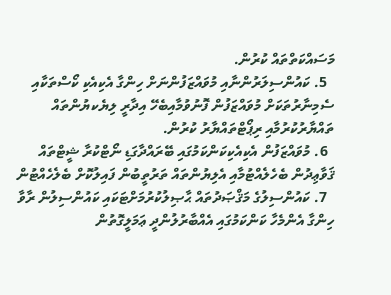މަސައްކަތްތައް ކުރުން.
  5. ކައުންސިލަރުންނާއި މުވައްޒަފުންނަށް ހިންގާ އެކިއެކި ކޯސްތަކާއި ސެމިނާރުތަކަށް މުވައްޒަފުން ފޮނުވުމާއިބެހޭ އިދާރީ ލިޔެކޔުންތައް ތައްޔާރުކުރުމާއި ރިޕޯޓްތައްޔާރު ކުރުން.
  6. މުވައްޒަފުން އެކިއެކިކަންކަމުގައި ބޭރައްދާގަޑި ނޯޓްކުރާ ޝީޓްތައް ޤަވާޢިދުން ބެހެލެއްޓުމާއި އެލިޔުންތައް ތަރުތީބުން ފައިލުކޮށް ބެލެހެއްޓުން
  7. ކައުންސިލުގެ މަޤްޞަދުތައް ޙާޞިލުކުރުމަށްޓަކައި ކައުންސިލުން ރާވާ ހިންގާ އެންމެހާ ކަންކަމުގައި އެއްބާރުލުންދީ ޢަމަލީގޮތުން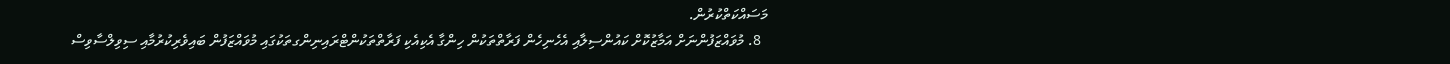މަސައްކަތްކުރުން.
  8. މުވައްޒަފުންނަށް އަމާޒުކޮށް ކައުންސިލާއި އެހެނިހެން ފަރާތްތަކުން ހިންގާ އެކިއެކި ފަރާތްތަކުންޓްރައިނިންގތަކުގައި މުވައްޒަފުން ބައިވެރިކުރުމާއި ސިވިލްސާވިސް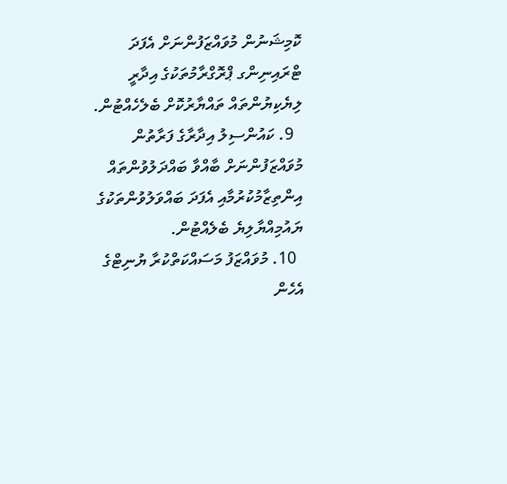ކޮމިޝަނުން މުވައްޒަފުންނަށް އެފަދަ ޓްރައިނިންގ ޕްރޮގްރާމުތަކުގެ އިދާރީ ލިޔެކިޔުންތައް ތައްޔާރުކޮށް ބެލެހެއްޓުން.
  9. ކައުންސިލު އިދާރާގެ ފަރާތުން މުވައްޒަފުންނަށް ބާއްވާ ބައްދަލުވުންތައް  އިންތިޒާމުކުރުމާއި އެފަދަ ބައްވަލުވުންތަކުގެ ޔައުމިއްޔާލިޔެ ބެލެއްޓުން.
  10. މުވައްޒަފު މަސައްކަތްކުރާ ޔުނިޓްގެ އެހެން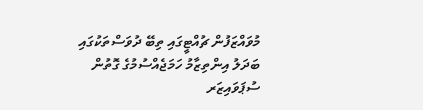މުވައްޒަފުން ޗުއްޓީގައި ތިބޭ ދުވަސްތަކުގައި ބަދަލު އިންތިޒާމު ހަމަޖެއްސުމުގެ ގޮތުން ސުޕަވައިޒަރ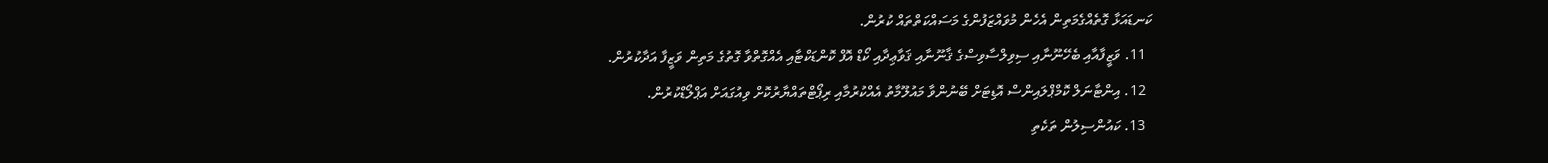ކަނޑައަޅާ ގޮތެއްގެމަތިން އެހެން މުވައްޒަފުންގެ މަސައްކަތްތައް ކުރުން.
  11. ވަޒީފާއާއި ބެހޭނޫނާއި ސިވިލްސާވިސްގެ ޤާނޫނާއި ޤަވާޢިދާއި ކޯޑް އޮފް ކޮންޑަކްޓާއި އެއްގޮތްވާ ގޮތުގެ މަތިން ވަޒީފާ އަދާކުރުން.
  12. އިންޓާނަލް ކޮމްޕްލައިންސް އޮޑިޓަށް ބޭނުންވާ މައުލޫމާތު އެއްކުރުމާއި ރިޕޯޓްތައްޔާރުކޮށް ވިއުގައަށް އަޕްލޯޑްކުރުން.
  13. ކައުންސިލުން ތަކެތި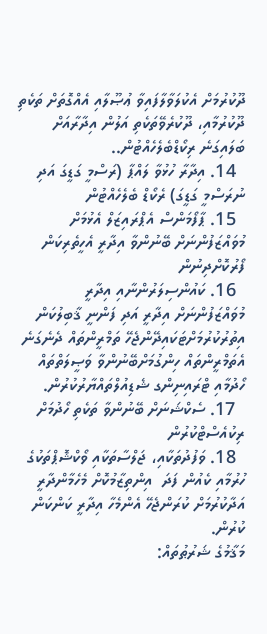ދޫކުރުމަށް އެކުލަވާލާފައިވާ ޢުޞޫލާއި އެއްގޮތަށް ތަކެތި ދޫކުރުމާއި، ދޫކުރެވޭތަކެތި އަލުން އިދާރާއަށް ބަލައިގަނެ ރިކޯޑްބެލެހެއްޓުން..
  14. އިދާރާ ހުޅުވާ ލައްޕާ (ރަސްމީ ގަޑީގަ އަދި ނުރަސްމީ ގަޑީގަ) ރެކޯޑް ބެލެހެއްޓުން
  15. ޕާފޯމަންސް އެޕްރައިޒަލް އެޅުމަށް މުވައްޒަފުންނަށް ބޭނުންވާ އިދާރީ އެހީތެރިކަން ފޯރުކޮށްދިނުން
  16. ކައުންސިލަރުންނާއި އިދާރީ މުވައްޒަފުންނަށް އިދާރީ އަދި ފަންނީ ޤާބިލުކަން އިތުރުކުރުމަށްޓަކައިދޭންޖެހޭ ތަމްރީންތައް ދެނެގަނެ އެތަމްރީންތައް ހިންގުމަށްބޭނުންވާ ވަޞީލަތްތައް ހޯދުމާއި ޓްރައިނިންގ ޝެޑިއުލްތައްޔާރުކުރުން.
  17. ސެކްޝަނަށް ބޭނުންވާ ތަކެތި ހޯދުމަށް ރިކުއެސްޓްކުރުން
  18. ވަފުދުތަކާއި، ޖަލްސާތަކާއި ވޯކްޝޮޕްތަކުގެ ހުރުމާއި ކެއުން ފަދަ  އިންތިޒާމުކޮށް މެހެމާންދާރީ އަދާކުރުމަށް ކުރަންޖެހޭ އެންމެހާ އިދާރީ ކަންކަން ކުރުން.
މަޤާމުގެ ޝަރުޠުތައް: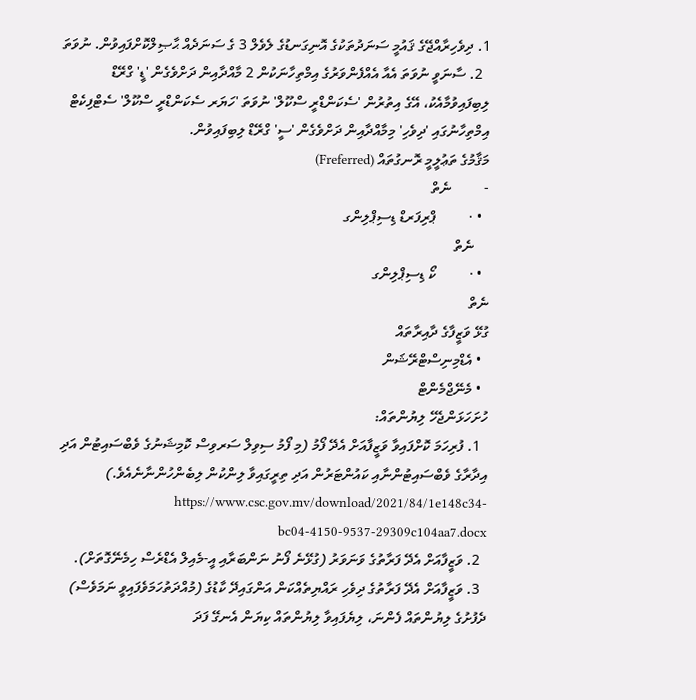1. ދިވެހިރާއްޖޭގެ ޤައުމީ ސަނަދުތަކުގެ އޮނިގަނޑުގެ ލެވެލް 3 ގެ ސަނަދެއް ޙާޞިލްކޮށްފައިވުން. ނުވަތަ
  2. ސާނަވީ ނުވަތަ އެއާ އެއްފެންވަރުގެ އިމްތިހާނަކުން 2 މާއްދާއިން ދަށްވެގެން 'ޑީ' ގްރޭޑް ލިބިފައިވުމާއެކު، އޭގެ އިތުރުން 'ސެކަންޑްރީ ސްކޫލް' ނުވަތަ 'ހަޔަރ ސެކަންޑްރީ ސްކޫލް' ސެޓްފިކެޓް އިމްތިހާނުގައި 'ދިވެހި' މިމާއްދާއިން ދަށްވެގެން 'ސީ' ގްރޭޑް ލިބިފައިވުން.
މަޤާމުގެ ތަޢުލީމީ ރޮނގުތައް (Freferred)
-         ނެތް
  • ·         ޕްރިފަރޑް ޑިސިޕްލިންގ
    ނެތް
  • ·         ކޯ ޑިސިޕްލިންގ
ނެތް
ގުޅޭ ވަޒީފާގެ ދާއިރާތައް
  • އެޑްމިނިސްޓްރޭޝަން
  • މެނޭޖްމެންޓް
ހުށަހަޅަންޖެހޭ ލިޔުންތައް:
  1. ފުރިހަމަ ކޮށްފައިވާ ވަޒީފާއަށް އެދޭ ފޯމު (މި ފޯމު ސިވިލް ސަރވިސް ކޮމިޝަނުގެ ވެބްސައިޓުން އަދި އިދާރާގެ ވެބްސައިޓުންނާއި ކައުންޓަރުން އަދި ތިރީގައިވާ ލިންކުން ލިބެންހުންނާނެއެވެ.)  https://www.csc.gov.mv/download/2021/84/1e148c34-bc04-4150-9537-29309c104aa7.docx
  2. ވަޒީފާއަށް އެދޭ ފަރާތުގެ ވަނަވަރު (ގުޅޭނެ ފޯނު ނަންބަރާއި އީ-މެއިލް އެޑްރެސް ހިމެނޭގޮތަށް).
  3. ވަޒީފާއަށް އެދޭ ފަރާތުގެ ދިވެހި ރައްޔިތެއްކަން އަންގައިދޭ ކާޑުގެ (މުއްދަތުހަމަވެފައިވީ ނަމަވެސް) ދެފުށުގެ ލިޔުންތައް ފެންނަ، ލިޔެފައިވާ ލިޔުންތައް ކިޔަން އެނގޭ ފަދަ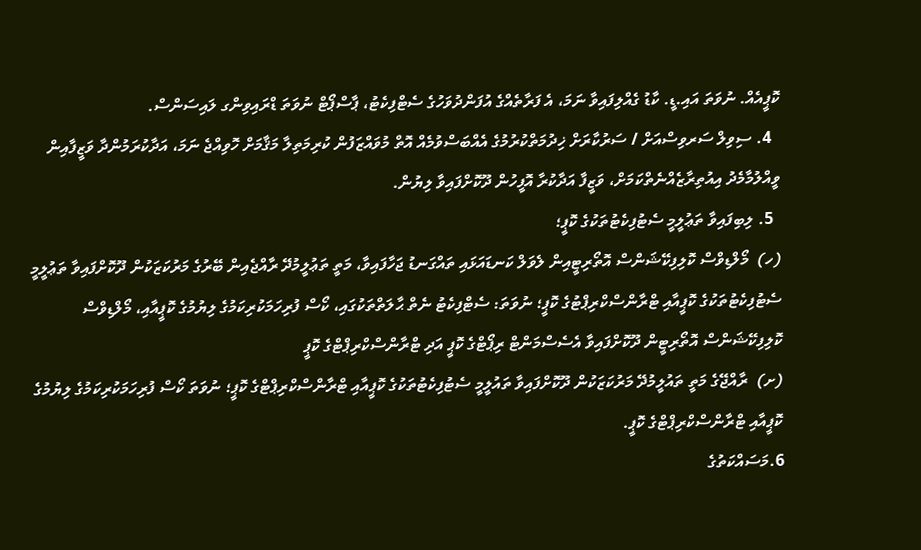ކޮޕީއެއް. ނުވަތަ އައި.ޑީ. ކާޑު ގެއްލިފައިވާ ނަމަ، އެ ފަރާތެއްގެ އުފަންދުވަހުގެ ސެޓްފިކެޓު، ޕާސްޕޯޓް ނުވަތަ ޑްރައިވިންގ ލައިސަންސް.
  4. ސިވިލް ސަރވިސްއަށް / ސަރުކާރަށް ޚިދުމަތްކުރުމުގެ އެއްބަސްވުމެއް އޮތް މުވައްޒަފުން ކުރިމަތިލާ މަޤާމަށް ހޮވިއްޖެ ނަމަ، އަދާކުރަމުންދާ ވަޒީފާއިން ވީއްލުމާމެދު އިއުތިރާޒެއްނެތްކަމަށް، ވަޒީފާ އަދާކުރާ އޮފީހުން ދޫކޮށްފައިވާ ލިޔުން.
  5. ލިބިފައިވާ ތަޢުލީމީ ސެޓުފިކެޓުތަކުގެ ކޮޕީ؛
(ހ)  މޯލްޑިވްސް ކޮލިފިކޭޝަންސް އޮތޯރިޓީއިން ލެވަލް ކަނޑައަޅައި ތައްގަނޑު ޖަހާފައިވާ، މަތީ ތަޢުލީމުދޭ ރާއްޖެއިން ބޭރުގެ މަރުކަޒަކުން ދޫކޮށްފައިވާ ތަޢުލީމީ ސެޓުފިކެޓުތަކުގެ ކޮޕީއާއި ޓްރާންސްކްރިޕްޓުގެ ކޮޕީ؛ ނުވަތަ: ސެޓްފިކެޓު ނެތް ޙާލަތްތަކުގައި، ކޯސް ފުރިހަމަކުރިކަމުގެ ލިޔުމުގެ ކޮޕީއާއި، މޯލްޑިވްސް ކޮލިފިކޭޝަންސް އޮތޯރިޓީން ދޫކޮށްފައިވާ އެސެސްމަންޓް ރިޕޯޓްގެ ކޮޕީ އަދި ޓްރާންސްކްރިޕްޓްގެ ކޮޕީ
(ށ)  ރާއްޖޭގެ މަތީ ތައުލީމުދޭ މަރުކަޒަކުން ދޫކޮށްފައިވާ ތައުލީމީ ސެޓުފިކެޓުތަކުގެ ކޮޕީއާއި ޓްރާންސްކްރިޕްޓްގެ ކޮޕީ؛ ނުވަތަ ކޯސް ފުރިހަމަކުރިކަމުގެ ލިޔުމުގެ ކޮޕީއާއި ޓްރާންސްކްރިޕްޓްގެ ކޮޕީ.
6.މަސައްކަތުގެ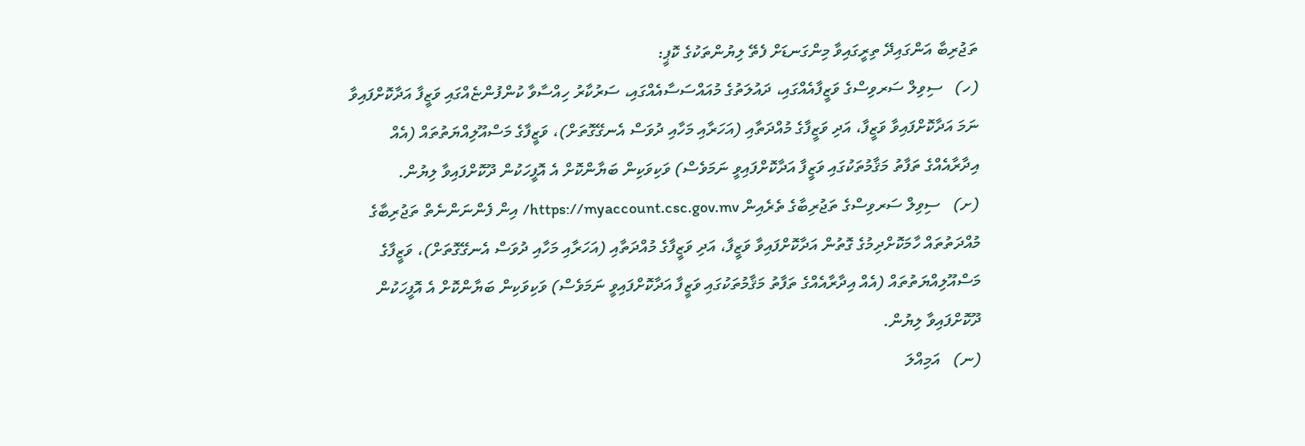ތަޖުރިބާ އަންގައިދޭ ތިރީގައިވާ މިންގަނޑަށް ފެތޭ ލިޔުންތަކުގެ ކޮޕީ:
(ހ)   ސިވިލް ސަރވިސްގެ ވަޒީފާއެއްގައި، ދައުލަތުގެ މުއައްސަސާއެއްގައި، ސަރުކާރު ހިއްސާވާ ކުންފުންޏެއްގައި ވަޒީފާ އަދާކޮށްފައިވާ ނަމަ އަދާކޮށްފައިވާ ވަޒީފާ، އަދި ވަޒީފާގެ މުއްދަތާއި (އަހަރާއި މަހާއި ދުވަސް އެނގޭގޮތަށް)، ވަޒީފާގެ މަސްއޫލިއްޔަތުތައް (އެއް އިދާރާއެއްގެ ތަފާތު މަޤާމުތަކުގައި ވަޒީފާ އަދާކޮށްފައިވީ ނަމަވެސް) ވަކިވަކިން ބަޔާންކޮށް އެ އޮފީހަކުން ދޫކޮށްފައިވާ ލިޔުން.
(ށ)   ސިވިލް ސަރވިސްގެ ތަޖުރިބާގެ ތެރެއިން https://myaccount.csc.gov.mv/ އިން ފެންނަންނެތް ތަޖުރިބާގެ މުއްދަތުތައް ހާމަކޮށްދިމުގެ ގޮތުން އަދާކޮށްފައިވާ ވަޒީފާ، އަދި ވަޒީފާގެ މުއްދަތާއި (އަހަރާއި މަހާއި ދުވަސް އެނގޭގޮތަށް)، ވަޒީފާގެ މަސްއޫލިއްޔަތުތައް (އެއް އިދާރާއެއްގެ ތަފާތު މަޤާމުތަކުގައި ވަޒީފާ އަދާކޮށްފައިވީ ނަމަވެސް) ވަކިވަކިން ބަޔާންކޮށް އެ އޮފީހަކުން ދޫކޮށްފައިވާ ލިޔުން.
(ނ)   އަމިއްލަ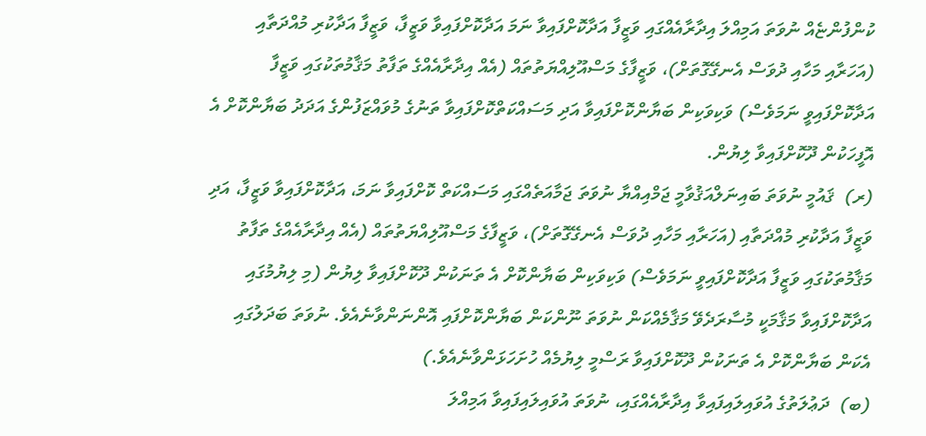ކުންފުންޏެއް ނުވަތަ އަމިއްލަ އިދާރާއެއްގައި ވަޒީފާ އަދާކޮށްފައިވާ ނަމަ އަދާކޮށްފައިވާ ވަޒީފާ، ވަޒީފާ އަދާކުރި މުއްދަތާއި (އަހަރާއި މަހާއި ދުވަސް އެނގޭގޮތަށް)، ވަޒީފާގެ މަސްއޫލިއްޔަތުތައް (އެއް އިދާރާއެއްގެ ތަފާތު މަޤާމުތަކުގައި ވަޒީފާ އަދާކޮށްފައިވީ ނަމަވެސް) ވަކިވަކިން ބަޔާންކޮށްފައިވާ އަދި މަސައްކަތްކޮށްފައިވާ ތަނުގެ މުވައްޒަފުންގެ އަދަދު ބަޔާންކޮށް އެ އޮފީހަކުން ދޫކޮށްފައިވާ ލިޔުން.
(ރ)  ޤައުމީ ނުވަތަ ބައިނަލްއަޤުވާމީ ޖަމްއިއްޔާ ނުވަތަ ޖަމާއަތެއްގައި މަސައްކަތް ކޮށްފައިވާ ނަމަ، އަދާކޮށްފައިވާ ވަޒީފާ، އަދި ވަޒީފާ އަދާކުރި މުއްދަތާއި (އަހަރާއި މަހާއި ދުވަސް އެނގޭގޮތަށް)، ވަޒީފާގެ މަސްއޫލިއްޔަތުތައް (އެއް އިދާރާއެއްގެ ތަފާތު މަޤާމުތަކުގައި ވަޒީފާ އަދާކޮށްފައިވީ ނަމަވެސް) ވަކިވަކިން ބަޔާންކޮށް އެ ތަނަކުން ދޫކޮށްފައިވާ ލިޔުން (މި ލިޔުމުގައި އަދާކޮށްފައިވާ މަޤާމަކީ މުސާރަދެވޭ މަޤާމެއްކަން ނުވަތަ ނޫންކަން ބަޔާންކޮށްފައި އޮންނަންވާނެއެވެ. ނުވަތަ ބަދަލުގައި އެކަން ބަޔާންކޮށް އެ ތަނަކުން ދޫކޮށްފައިވާ ރަސްމީ ލިޔުމެއް ހުށަހަޅަންވާނެއެވެ.)
(ބ)  ދަޢުލަތުގެ އުވައިލައިފައިވާ އިދާރާއެއްގައި، ނުވަތަ އުވައިލައިފައިވާ އަމިއްލަ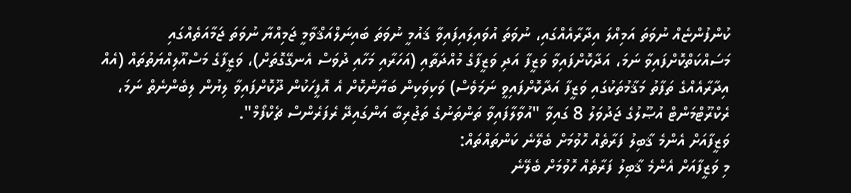ކުންފުންޏެއް ނުވަތަ އަމިއްލަ އިދާރާއެއްގައި، ނުވަތަ އުވައިލައިފައިވާ ޤައުމީ ނުވަތަ ބައިނަލްއަޤްވާމީ ޖަމިއްޔާ ނުވަތަ ޖަމާއަތެއްގައި މަސައްކަތްކޮށްފައިވާ ނަމަ، އަދާކޮށްފައިވާ ވަޒީފާ އަދި ވަޒީފާގެ މުއްދަތާއި (އަހަރާއި މަހާއި ދުވަސް އެނގޭގޮތަށް)، ވަޒީފާގެ މަސްއޫލިއްޔަތުތައް (އެއް އިދާރާއެއްގެ ތަފާތު މަޤާމުތަކުގައި ވަޒީފާ އަދާކޮށްފައިވީ ނަމަވެސް) ވަކިވަކިން ބަޔާންކޮށް އެ އޮފީހަކުން ދޫކޮށްފައިވާ ލިޔުން ލިބެންނެތް ނަމަ، ރެކްރޫޓްމަންޓް އުޞޫލުގެ ޖަދުވަލު 8 ގައިވާ "އުވާލާފައިވާ ތަންތަނުގެ ތަޖުރިބާ އަންގައިދޭ ރެފަރެންސް ޗެކްފޯމް".
ވަޒީފާއަށް އެންމެ ޤާބިލު ފަރާތެއް ހޮވުމަށް ބެލޭނެ ކަންތައްތައް:
މި ވަޒީފާއަށް އެންމެ ޤާބިލު ފަރާތެއް ހޮވުމަށް ބެލޭނެ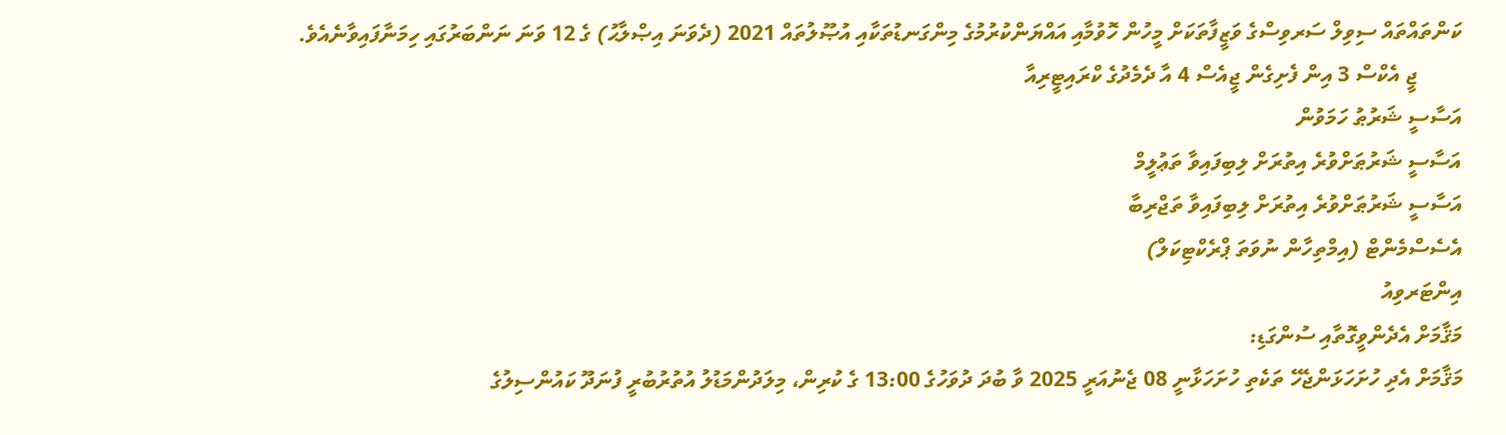ކަންތައްތައް ސިވިލް ސަރވިސްގެ ވަޒީފާތަކަށް މީހުން ހޮވުމާއި އައްޔަންކުރުމުގެ މިންގަނޑުތަކާއި އުޞޫލުތައް 2021 (ދެވަނަ އިޞްލާޙު) ގެ 12 ވަނަ ނަންބަރުގައި ހިމަނާފައިވާނެއެވެ.
        ޖީ އެކްސް 3 އިން ފެށިގެން ޖީއެސް 4 އާ ދެމެދުގެ ކްރައިޓީރިއާ
އަސާސީ ޝަރުޠު ހަމަވުން
އަސާސީ ޝަރުޠަށްވުރެ އިތުރަށް ލިބިފައިވާ ތަޢުލީމް
އަސާސީ ޝަރުޠަށްވުރެ އިތުރަށް ލިބިފައިވާ ތަޖްރިބާ
އެސެސްމެންޓް (އިމްތިހާން ނުވަތަ ޕްރެކްޓިކަލް)
އިންޓަރވިއު
މަޤާމަށް އެދެންވީގޮތާއި ސުންގަޑި:
މަޤާމަށް އެދި ހުށަހަޅަންޖެހޭ ތަކެތި ހުށަހަޅާނީ 08 ޖެނުއަރީ 2025 ވާ ބުދަ ދުވަހުގެ 13:00 ގެ ކުރިން، މިލަދުންމަޑުލު އުތުރުބުރީ ފުނަދޫ ކައުންސިލުގެ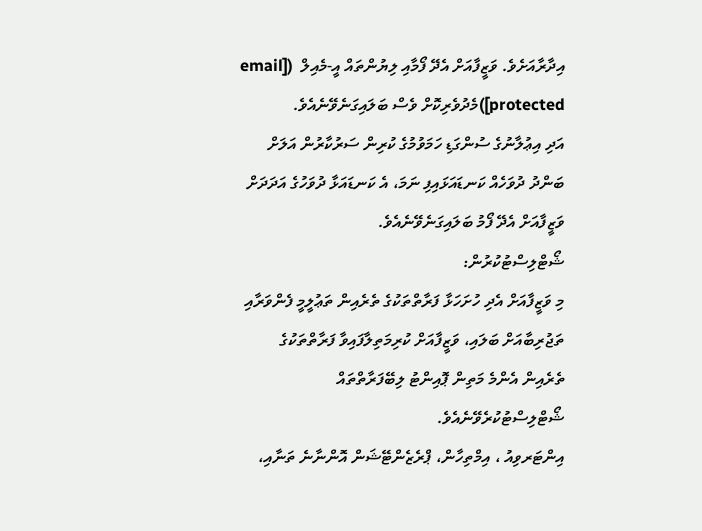އިދާރާއަށެވެ. ވަޒީފާއަށް އެދޭ ފޯމާއި ލިޔުންތައް އީ-މެއިލް  ([email protected])މެދުވެރިކޮށް ވެސް ބަލައިގަނެވޭނެއެވެ.
އަދި އިޢުލާނުގެ ސުންގަޑި ހަމަވުމުގެ ކުރިން ސަރުކާރުން އަލަށް ބަންދު ދުވަހެއް ކަނޑައަޅައިފި ނަމަ، އެ ކަނޑައަޅާ ދުވަހުގެ އަދަދަށް ވަޒީފާއަށް އެދޭ ފޯމު ބަލައިގަނެވޭނެއެވެ.
ޝޯޓްލިސްޓުކުރުން:
މި ވަޒީފާއަށް އެދި ހުށަހަޅާ ފަރާތްތަކުގެ ތެރެއިން ތަޢުލީމީ ފެންވަރާއި ތަޖުރިބާއަށް ބަލައި، ވަޒީފާއަށް ކުރިމަތިލާފައިވާ ފަރާތްތަކުގެ ތެރެއިން އެންމެ މަތިން ޕޮއިންޓު ލިބޭފަރާތްތައް ޝޯޓްލިސްޓުކުރެވޭނެއެވެ.
އިންޓަރވިއު ، އިމްތިހާން، ޕްރެޒެންޓޭޝަން އޮންނާނެ ތަނާއި،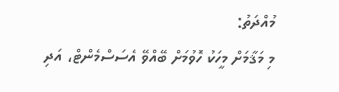މުއްދަތު:
މި މަޤާމަށް މީހަކު ހޮވުމަށް ބޭއްވޭ އެސަސްމެންޓް، އަދި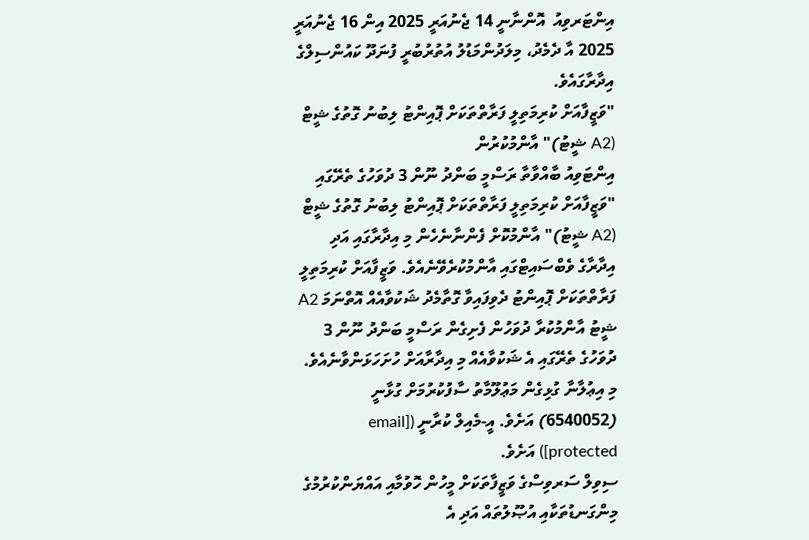އިންޓަރވިއު  އޮންނާނީ 14 ޖެނުއަރީ 2025 އިން 16 ޖެނުއަރީ 2025 އާ ދެމެދު، މިލަދުންމަޑުލު އުތުރުބުރީ ފުނަދޫ ކައުންސިލްގެ އިދާރާގައެވެ.
"ވަޒީފާއަށް ކުރިމަތިލީ ފަރާތްތަކަށް ޕޮއިންޓު ލިބުނު ގޮތުގެ ޝީޓް (A2 ޝީޓު)" އާންމުކުރުން
އިންޓަވިއު ބާއްވާތާ ރަސްމީ ބަންދު ނޫން 3 ދުވަހުގެ ތެރޭގައި "ވަޒީފާއަށް ކުރިމަތިލީ ފަރާތްތަކަށް ޕޮއިންޓު ލިބުނު ގޮތުގެ ޝީޓް (A2 ޝީޓު)" އާންމުކޮށް ފެންނާނެހެން މި އިދާރާގައި އަދި އިދާރާގެ ވެބްސައިޓްގައި އާންމުކުރެވޭނެއެވެ. ވަޒީފާއަށް ކުރިމަތިލީ ފަރާތްތަކަށް ޕޮއިންޓު ދެވިފައިވާ ގޮތާމެދު ޝަކުވާއެއް އޮތްނަމަ A2 ޝީޓު އާންމުކުރާ ދުވަހުން ފެށިގެން ރަސްމީ ބަންދު ނޫން 3 ދުވަހުގެ ތެރޭގައި އެ ޝަކުވާއެއް މި އިދާރާއަށް ހުށަހަޅަންވާނެއެވެ.
މި އިޢުލާނާ ގުޅިގެން މަޢުލޫމާތު ސާފުކުރުމަށް ގުޅާނީ (6540052) އަށެވެ. އީ-މެއިލް ކުރާނީ ([email protected]) އަށެވެ.
ސިވިލް ސަރވިސްގެ ވަޒީފާތަކަށް މީހުން ހޮވުމާއި އައްޔަންކުރުމުގެ މިންގަނޑުތަކާއި އުޞޫލުތައް އަދި އެ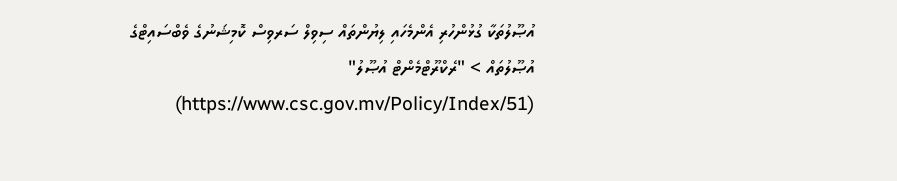އުޞޫލުތަކާ ގުޅުންހުރި އެންމެހައި ލިޔުންތައް ސިވިލް ސަރވިސް ކޮމިޝަނުގެ ވެބްސައިޓްގެ އުޞޫލުތައް > "ރެކްރޫޓްމެންޓް އުޞޫލު" (https://www.csc.gov.mv/Policy/Index/51)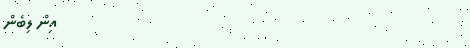އިން ލިބެން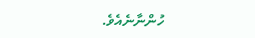ހުންނާނެއެވެ.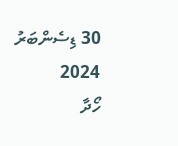30 ޑިސެންބަރު 2024
ހޯދާ